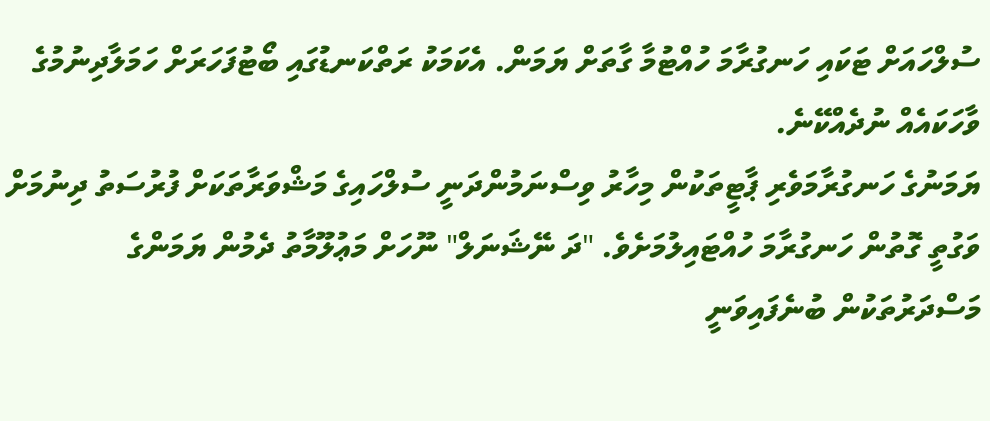ސުލްހައަށް ޓަކައި ހަނގުރާމަ ހުއްޓުމާ ގާތަށް ޔަމަން. އެކަމަކު ރަތްކަނޑުގައި ބޯޓުފަހަރަށް ހަމަލާދިނުމުގެ ވާހަކައެއް ނުދެއްކޭނެ.
ޔަމަނުގެ ހަނގުރާމަވެރި ޕާޓީތަކުން މިހާރު ވިސްނަމުންދަނީ ސުލްހައިގެ މަޝްވަރާތަކަށް ފުރުސަތު ދިނުމަށް ވަގުތީ ގޮތުން ހަނގުރާމަ ހުއްޓައިލުމަށެވެ. "ދަ ނޭޝަނަލް" ނޫހަށް މަޢުލޫމާތު ދެމުން ޔަމަންގެ މަސްދަރުތަކުން ބުނެފައިވަނީ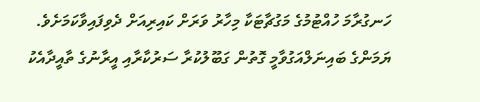ހަނގުރާމަ ހުއްޓުމުގެ މަގުޗާޓަކާ މިހާރު ވަރަށް ކައިރިއަށް ދެވިފައިވާކަމަށެވެ.
ޔަމަންގެ ބައިނަލްއަގުވާމީ ގޮތުން ގަބޫލުކުރާ ސަރުކާރާއި އީރާނުގެ ތާއީދާއެކު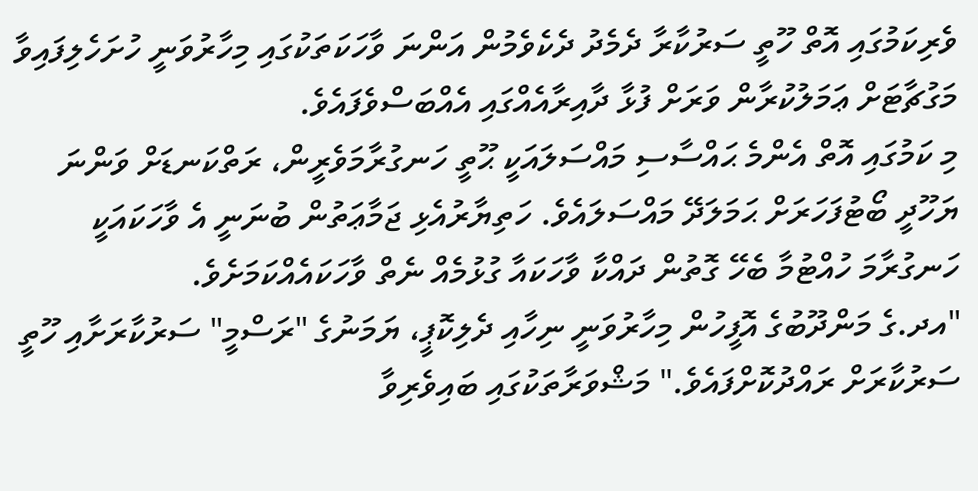ވެރިކަމުގައި އޮތް ހޫތީ ސަރުކާރާ ދެމެދު ދެކެވެމުން އަންނަ ވާހަކަތަކުގައި މިހާރުވަނީ ހުށަހެލިފައިވާ މަގުޗާޓަށް ޢަމަލުކުރާން ވަރަށް ފުޅާ ދާއިރާއެއްގައި އެއްބަސްވެފައެވެ.
މި ކަމުގައި އޮތް އެންމެ ޙައްސާސި މައްސަލައަކީ ޙޫތީ ހަނގުރާމަވެރީން، ރަތްކަނޑަށް ވަންނަ ޔަހޫދީ ބޯޓުފަހަރަށް ޙަމަލަދޭ މައްސަލައެވެ. ހަތިޔާރުއެޅި ޖަމާޢަތުން ބުނަނީ އެ ވާހަކައަކީ ހަނގުރާމަ ހުއްޓުމާ ބެހޭ ގޮތުން ދައްކާ ވާހަކައާ ގުޅުމެއް ނެތް ވާހަކައެއްކަމަށެވެ.
"އދ.ގެ މަންދޫބުގެ އޮފީހުން މިހާރުވަނީ ނިހާއި ދެލިކޮޕީ، ޔަމަނުގެ "ރަސްމީ" ސަރުކާރަށާއި ހޫތީ ސަރުކާރަށް ރައްދުކޮށްފައެވެ." މަޝްވަރާތަކުގައި ބައިވެރިވާ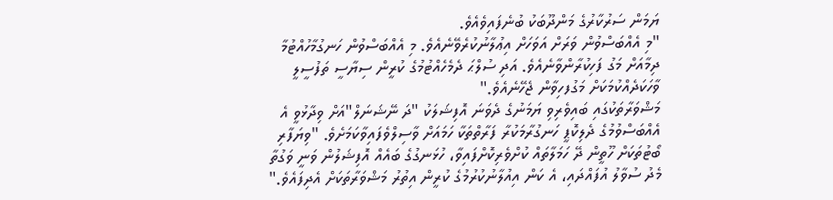ޔަމަން ސަރުކާރުގެ މަންދޫބަކު ބުނެފައިވެއެވެ.
"މި އެއްބަސްވުން ވަރަށް އަވަހަށް އިޢުލާނުކުރެވޭނެއެވެ. މި އެއްބަސްވުން ހަނގުމާހުއްޓުމާ ދިމާއަށް މަގު ފަހިކުރާންވާނެއެވެ. އަދި ސުލްޙަ ދެމެހެއްޓުމުގެ ކުރީން ސިޔާސީ ތަފުސީލީ ވާހަކަދެއްކުމަކަށް މަގުފހިވާން ޖެހޭނެއެވެ."
މަޝްވަރާތަކުގައި ބައިވެރިވި ޔަމަނުގެ ދެވަނަ އޮފިޝަލަކު "ދަ ނޭޝަނަލް"އަށް ވިދާޅުވީ އެ އެއްބަސްވުމުގެ ދެލިކޮޕީ ހަނގުރާމަކުރާ ފަރާތްތަކާ ހަމައަށް ވާސިލްވެފައިވާކަމަށެވެ. "ވިޔަފާރި ބޯޓުތަކަށް ހޫތީން ދޭ ހަމަލާތައް ކުށްވެރިކޮށްފައިވާ، ހުޅަނގުގެ ބައެއް އޮފިޝަލުން ވަނީ ވަގުތާ މެދު ސުވާލު އުފައްދައި، އެ ކަން އިއުލާނުކުރުމުގެ ކުރީން އިތުރު މަޝްވަރާތަކަށް އެދިފައެވެ."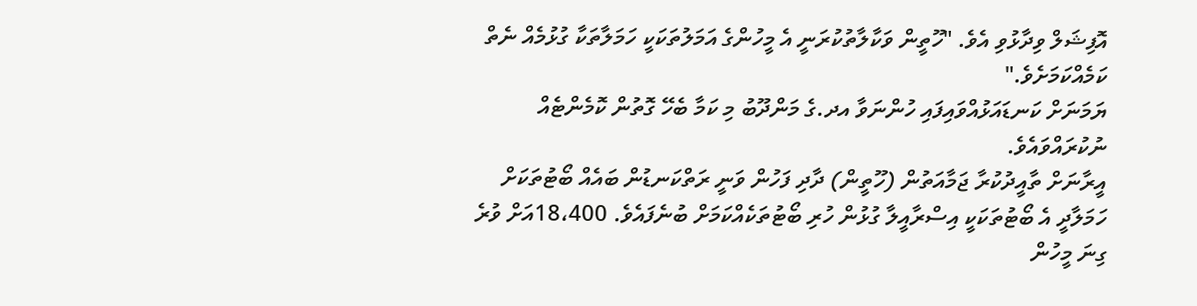އޮފިޝަލް ވިދާޅުވި އެވެ. "ހޫތީން ވަކާލާތުކުރަނީ އެ މީހުންގެ އަމަލުތަކަކީ ހަމަލާތަކާ ގުޅުމެއް ނެތް ކަމެއްކަމަށެވެ."
ޔަމަނަށް ކަނޑައަޅުއްވައިފައި ހުންނަވާ އދ.ގެ މަންދޫބު މި ކަމާ ބެހޭ ގޮތުން ކޮމެންޓެއް ނުކުރައްވައެވެ.
އީރާނަށް ތާއީދުކުރާ ޖަމާއަތުން (ހޫތީން) ދާދި ފަހުން ވަނީ ރަތްކަނޑުން ބައެއް ބޯޓުތަކަށް ހަމަލާދީ އެ ބޯޓުތަކަކީ އިސްރާއީލާ ގުޅުން ހުރި ބޯޓުތަކެއްކަމަށް ބުނެފައެވެ. 18،400އަށް ވުރެ ގިނަ މީހުން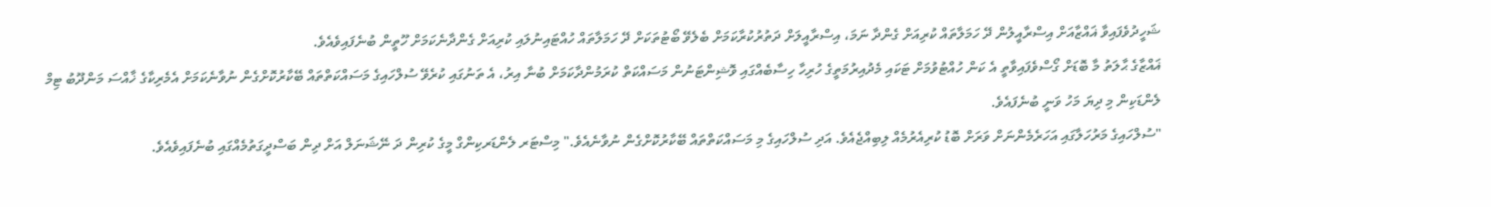ޝަހީދުވެފައިވާ ޣައްޒާއަށް އިސްރާއީލުން ދޭ ހަމަލާތައް ކުރިއަށް ގެންދާ ނަމަ، އިސްރާއީލަށް ދަތުރުކުރާކަމަށް ބެލެވޭ ބޯޓުތަކަށް ދޭ ހަމަލާތައް ހުއްޓައިނުލައި ކުރިއަށް ގެންދާނެކަމަށް ހޫތީން ބުނެފައިވެއެވެ.
ޣައްޒާގެ ޙާލަތު މާ ބޮޑަށް ގޯސްވެފައިވާތީ އެ ކަން ހުއްޓުވުމަށް ޓަކައި މެދުއިރުމަތީގެ ހުރިހާ ހިސާބެއްގައި ވޮޝިންޓަނުން މަސައްކަތް ކުރަމުންދާކަމަށް ބުނާ އިރު، އެ ތަނުގައި ކުރެވޭ ސުލްހައިގެ މަސައްކަތްތައް ބޭކާރުކޮށްގެން ނުވާނެކަމަށް އެމެރިކާގެ ޚާއްސަ މަންދޫބު ޓިމް ލެންޑަކިން މި ދިޔަ މަހު ވަނީ ބުނެފައެވެ.
"ސުލްހައިގެ މަރުހަލާގައި އަހަރެމެންނަށް ވަރަށް ބޮޑު ކުރިއެރުމެއް ލިބިއްޖެއެވެ. އަދި ސުލްހައިގެ މި މަސައްކަތްތައް ބޭކާރުކޮށްގެން ނުވާނެއެވެ." މިސްޓަރ ލެންޑަރކިންގް މީގެ ކުރިން ދަ ނޭޝަނަލް އަށް ދިން ބަސްދީގަތުމެއްގައި ބުނެފައިވެއެވެ.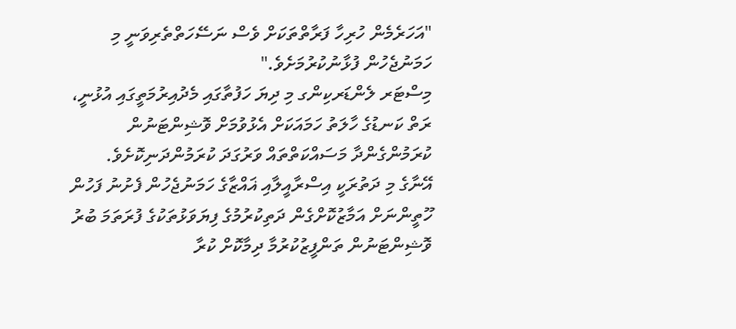"އަހަރެމެން ހުރިހާ ފަރާތްތަކަށް ވެސް ނަސޭހަތްތެރިވަނީ މި ހަމަނުޖެހުން ފުޅާނުކުރުމަށެވެ."
މިސްޓަރ ލެންޑަރކިންގ މި ދިޔަ ހަފުތާގައި މެދުއިރުމަތީގައި އުޅުނީ، ރަތް ކަނޑުގެ ހާލަތު ހަމައަކަށް އެޅުވުމަށް ވޮޝިންޓަނުން ކުރަމުންގެންދާ މަސައްކަތްތައް ވަރުގަދަ ކުރަމުންދަނިކޮށެވެ.
އޭނާގެ މި ދަތުރަކީ އިސްރާއީލާއި ޣައްޒާގެ ހަމަނުޖެހުން ފެށުނު ފަހުން ހޫތީންނަށް އަމާޒުކޮށްގެން ދަތިކުރުމުގެ ފިޔަވަޅުތަކުގެ ފުރަތަމަ ބުރު ވޮޝިންޓަނުން ތަންފީޒުކުރުމާ ދިމާކޮށް ކުރާ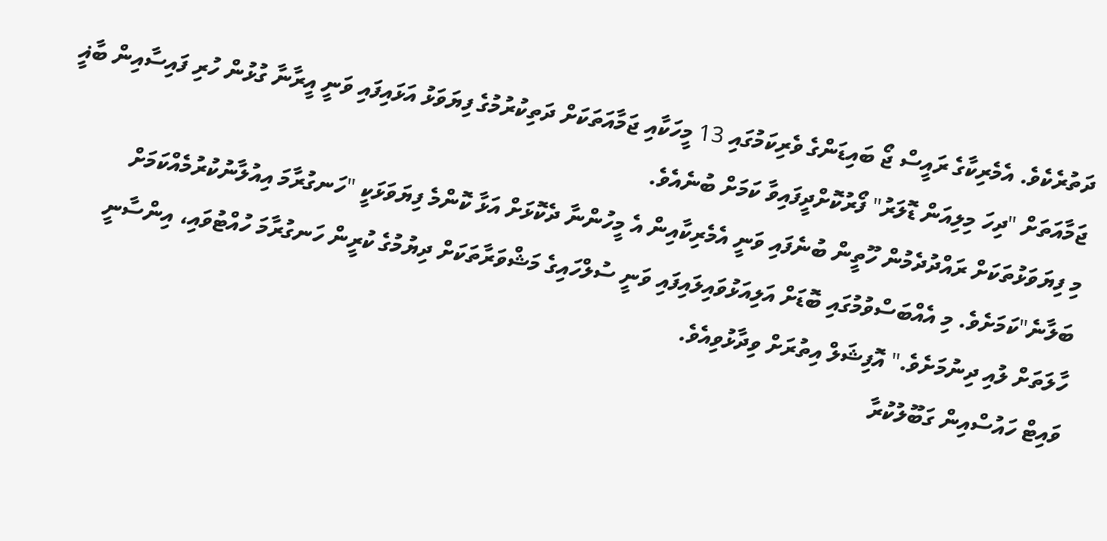ދަތުރެކެވެ. އެމެރިކާގެ ރައީސް ޖޯ ބައިޑަންގެ ވެރިކަމުގައި 13 މީހަކާއި ޖަމާއަތަކަށް ދަތިކުރުމުގެ ފިޔަވަޅު އަޅައިފައި ވަނީ އީރާނާ ގުޅުން ހުރި ފައިސާއިން ބާޣީ ޖަމާއަތަށް "ދިހަ މިލިއަން ޑޮލަރު" ފޯރުކޮށްދީފައިވާ ކަމަށް ބުނެއެވެ.
މި ފިޔަވަޅުތަކަށް ރައްދުދެމުން ހޫތީން ބުނެފައި ވަނީ އެމެރިކާއިން އެ މީހުންނާ ދެކޮޅަށް އަޅާ ކޮންމެ ފިޔަވަޅަކީ "ހަނގުރާމަ އިއުލާނުކުރުމެއްކަމަށް ބަލާނެ"ކަމަށެވެ. މި އެއްބަސްވުމުގައި ބޮޑަށް އަލިއަޅުވައިލައިފައި ވަނީ ސުލްހައިގެ މަޝްވަރާތަކަށް ދިޔުމުގެ ކުރީން ހަނގުރާމަ ހުއްޓުވައި، އިންސާނީ ހާލަތަށް ލުއި ދިނުމަށެވެ." އޮފިޝަލް އިތުރަށް ވިދާޅުވިއެވެ.
ވައިޓް ހައުސްއިން ގަބޫލުކުރާ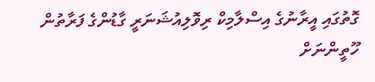ގޮތުގައި އީރާނުގެ އިސްލާމިކް ރިވޮލިއުޝަނަރީ ގާޑުންގެ ފަރާތުން ހޫތީންނަށް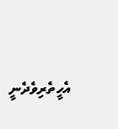އެހީތެރިވެދެނީ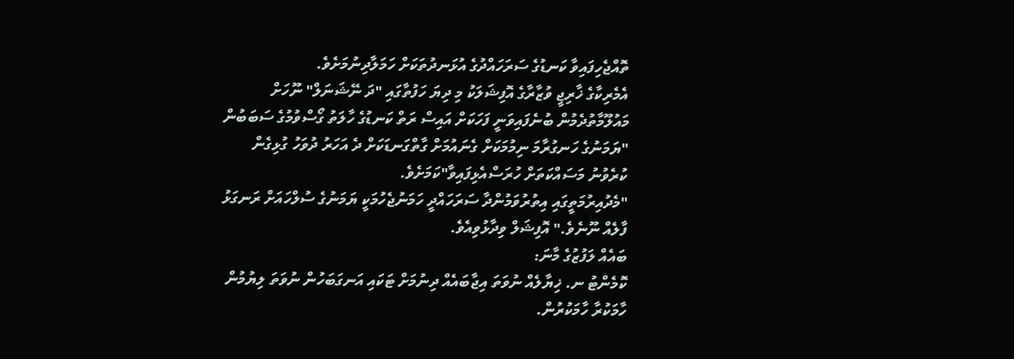ތޮއްޖެހިފައިވާ ކަނޑުގެ ސަރަހައްދުގެ އުޅަނދުތަކަށް ހަމަލާދިނުމަށެވެ.
އެމެރިކާގެ ޚާރިޖީ ވުޒާރާގެ އޮފިޝަލަކު މި ދިޔަ ހަފުތާގައި "ދަ ނޭޝަނަލް" ނޫހަށް މައުލޫމާތުދެމުން ބުނެފައިވަނީ ފަހަކަށް އައިސް ރަތް ކަނޑުގެ ހާލަތު ގޯސްވުމުގެ ސަބަބުން "ޔަމަނުގެ ހަނގުރާމަ ނިމުމަކަށް ގެނައުމަށް ގާތްގަނޑަކަށް ދެ އަހަރު ދުވަހު ގުޅިގެން ކުރެވުނު މަސައްކަތަށް ހުރަސްއެޅިފައިވާ"ކަމަށެވެ.
"މެދުއިރުމަތީގައި އިތުރުވަމުންދާ ސަރަހައްދީ ހަމަނުޖެހުމަކީ ޔަމަނުގެ ސުލްހައަށް ރަނގަޅު ފާލެއް ނޫނެވެ." އޮފިޝަލް ވިދާޅުވިއެވެ.
ބައެއް ލަފުޒުގެ މާނަ:
ކޮމެންޓު ނ. ޚިޔާލެއް ނުވަތަ އިޖާބައެއް ދިނުމަށް ޓަކައި އަނގަބަހުން ނުވަތަ ލިޔުމުން ހާމަކުރާ ހާމަކުރުން.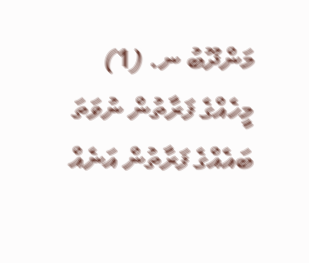މަންދޫބު ނ. (1) މީހެއްގެ ފަރާތުން ނުވަތަ ބައެއްގެ ފަރާތުން އަނެއް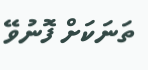ތަނަކަށް ފޮނުވޭ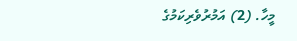މީހާ. (2) އަމުރުވެރިކަމުގެ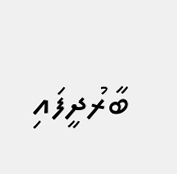ބާރުދީފައި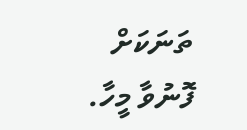ތަނަކަށް ފޮނުވާ މީހާ.